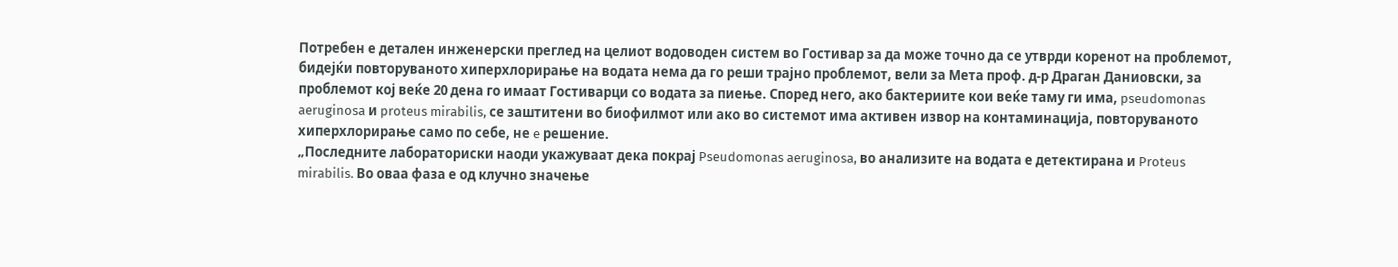Потребен е детален инженерски преглед на целиот водоводен систем во Гостивар за да може точно да се утврди коренот на проблемот, бидејќи повторуваното хиперхлорирање на водата нема да го реши трајно проблемот, вели за Мета проф. д-р Драган Даниовски, за проблемот кој веќе 20 дена го имаат Гостиварци со водата за пиење. Според него, ако бактериите кои веќе таму ги има, pseudomonas aeruginosa и proteus mirabilis, се заштитени во биофилмот или ако во системот има активен извор на контаминација, повторуваното хиперхлорирање само по себе, не e решение.
„Последните лабораториски наоди укажуваат дека покрај Pseudomonas aeruginosa, во анализите на водата е детектирана и Proteus mirabilis. Во оваа фаза е од клучно значење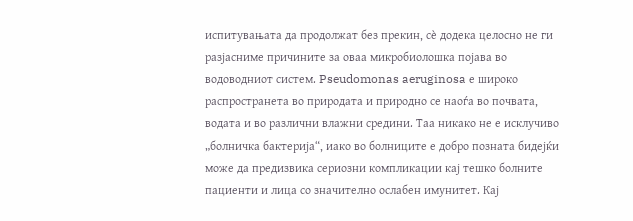испитувањата да продолжат без прекин, сè додека целосно не ги разјасниме причините за оваа микробиолошка појава во водоводниот систем. Pseudomonas aeruginosa е широко распространета во природата и природно се наоѓа во почвата, водата и во различни влажни средини. Таа никако не е исклучиво „болничка бактерија“, иако во болниците е добро позната бидејќи може да предизвика сериозни компликации кај тешко болните пациенти и лица со значително ослабен имунитет. Кај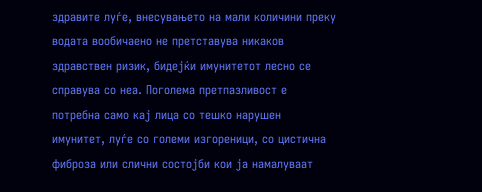здравите луѓе, внесувањето на мали количини преку водата вообичаено не претставува никаков здравствен ризик, бидејќи имунитетот лесно се справува со неа. Поголема претпазливост е потребна само кај лица со тешко нарушен имунитет, луѓе со големи изгореници, со цистична фиброза или слични состојби кои ја намалуваат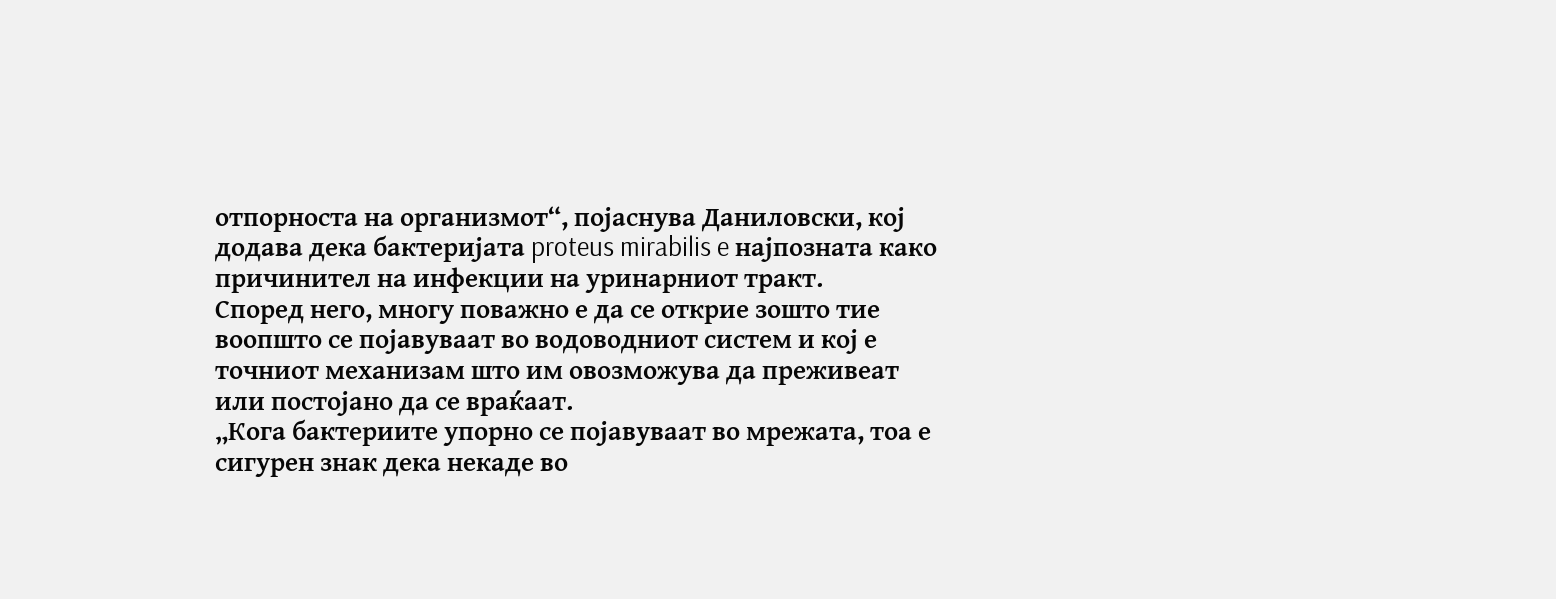отпорноста на организмот“, појаснува Даниловски, кој додава дека бактеријата proteus mirabilis e најпозната како причинител на инфекции на уринарниот тракт.
Според него, многу поважно е да се открие зошто тие воопшто се појавуваат во водоводниот систем и кој е точниот механизам што им овозможува да преживеат или постојано да се враќаат.
„Кога бактериите упорно се појавуваат во мрежата, тоа е сигурен знак дека некаде во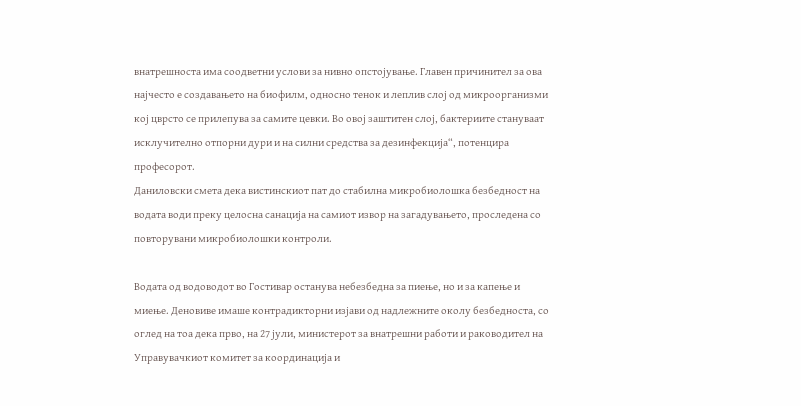внатрешноста има соодветни услови за нивно опстојување. Главен причинител за ова најчесто е создавањето на биофилм, односно тенок и леплив слој од микроорганизми кој цврсто се прилепува за самите цевки. Во овој заштитен слој, бактериите стануваат исклучително отпорни дури и на силни средства за дезинфекција“, потенцира професорот.
Даниловски смета дека вистинскиот пат до стабилна микробиолошка безбедност на водата води преку целосна санација на самиот извор на загадувањето, проследена со повторувани микробиолошки контроли.

Водата од водоводот во Гостивар останува небезбедна за пиење, но и за капење и миење. Деновиве имаше контрадикторни изјави од надлежните околу безбедноста, со оглед на тоа дека прво, на 27 јули, министерот за внатрешни работи и раководител на Управувачкиот комитет за координација и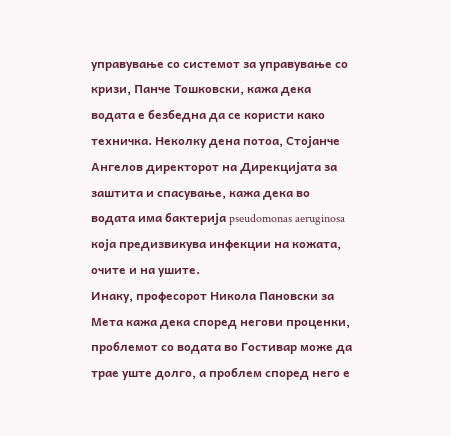управување со системот за управување со кризи, Панче Тошковски, кажа дека водата е безбедна да се користи како техничка. Неколку дена потоа, Стојанче Ангелов директорот на Дирекцијата за заштита и спасување, кажа дека во водата има бактерија pseudomonas aeruginosa која предизвикува инфекции на кожата, очите и на ушите.
Инаку, професорот Никола Пановски за Мета кажа дека според негови проценки, проблемот со водата во Гостивар може да трае уште долго, а проблем според него е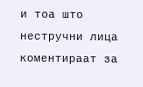и тоа што нестручни лица коментираат за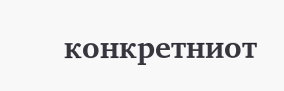конкретниот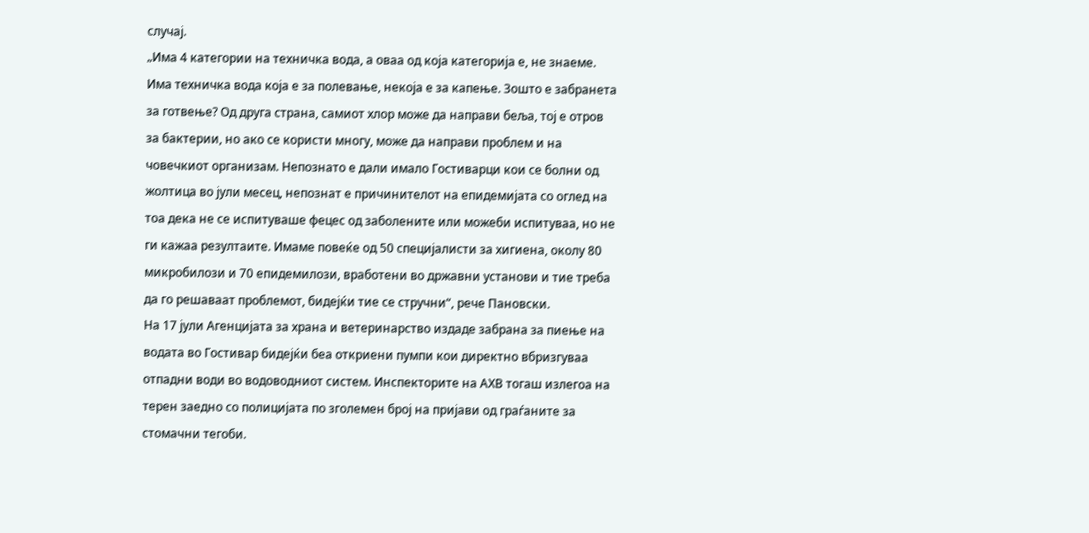случај.
„Има 4 категории на техничка вода, а оваа од која категорија е, не знаеме. Има техничка вода која е за полевање, некоја е за капење. Зошто е забранета за готвење? Од друга страна, самиот хлор може да направи беља, тој е отров за бактерии, но ако се користи многу, може да направи проблем и на човечкиот организам. Непознато е дали имало Гостиварци кои се болни од жолтица во јули месец, непознат е причинителот на епидемијата со оглед на тоа дека не се испитуваше фецес од заболените или можеби испитуваа, но не ги кажаа резултаите. Имаме повеќе од 50 специјалисти за хигиена, околу 80 микробилози и 70 епидемилози, вработени во државни установи и тие треба да го решаваат проблемот, бидејќи тие се стручни“, рече Пановски.
На 17 јули Агенцијата за храна и ветеринарство издаде забрана за пиење на водата во Гостивар бидејќи беа откриени пумпи кои директно вбризгуваа отпадни води во водоводниот систем. Инспекторите на АХВ тогаш излегоа на терен заедно со полицијата по зголемен број на пријави од граѓаните за стомачни тегоби.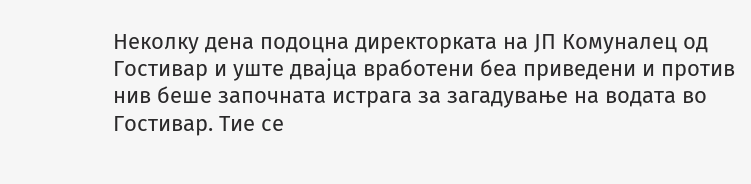Неколку дена подоцна директорката на ЈП Комуналец од Гостивар и уште двајца вработени беа приведени и против нив беше започната истрага за загадување на водата во Гостивар. Тие се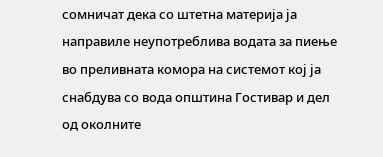сомничат дека со штетна матeрија ја направиле неупотреблива водата за пиење во преливната комора на системот кој ја снабдува со вода општина Гостивар и дел од околните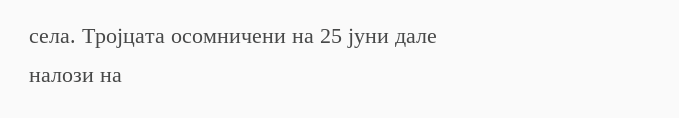села. Тројцата осомничени на 25 јуни дале налози на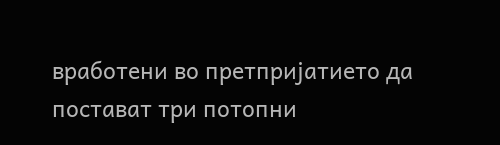вработени во претпријатието да постават три потопни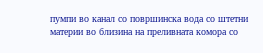пумпи во канал со површинска вода со штетни материи во близина на преливната комора со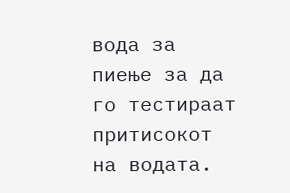вода за пиење за да го тестираат притисокот на водата.